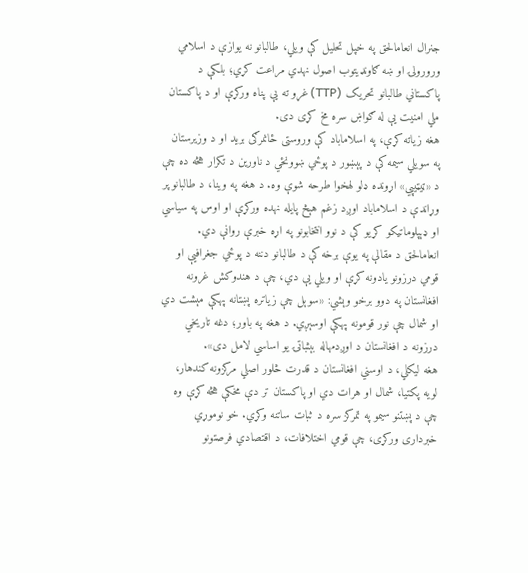جنرال انعامالحق په خپل تحلیل کې ویلي، طالبانو نه یوازې د اسلامي ورورولۍ او ښه ګاونډیتوب اصول نهدي مراعت کړي؛ بلکې د پاکستاني طالبانو تحریک (TTP) غړو ته یې پناه ورکړې او د پاکستان ملي امنیت یې له ګواښ سره مخ کړی دی.
هغه زیاته کړې، په اسلاماباد کې وروستی ځانمرګی برید او د وزیرستان په سویلي سیمه کې د پېښور د پوځي ښوونځي د ناورین د تکرار هڅه ده چې د «ټيټيپي» اړونده ډلو لهخوا طرحه شوې وه. د هغه په وینا، د طالبانو پر وړاندې د اسلاماباد اوږد زغم هېڅ پایله نهده ورکړې او اوس په سیاسي او ډېپلوماتیکو کړیو کې د نوو انتخابونو په اړه خبرې روانې دي.
انعامالحق د مقالې په یوې برخه کې د طالبانو دننه د پوځي جغرافیې او قومي درزونو یادونه کړې او ویلي یې دي، چې د هندوکش غرونه افغانستان په دوو برخو وېشي: «سوېل چې زیاتره پښتانه پهکې مېشت دي او شمال چې نور قومونه پهکې اوسېږي. د هغه په باور؛ دغه تاریخي درزونه د افغانستان د اوږدمهاله بېثباتۍ یو اساسي لامل دی».
هغه لیکلي، د اوسني افغانستان د قدرت څلور اصلي مرکزونه کندهار، لويه پکتیا، شمال او هرات دي او پاکستان تر دې مخکې هڅه کړې وه چې د پښتنو سیمو په تمرکز سره د ثبات ساتنه وکړي. خو نوموړي خبرداری ورکړی، چې قومي اختلافات، د اقتصادي فرصتونو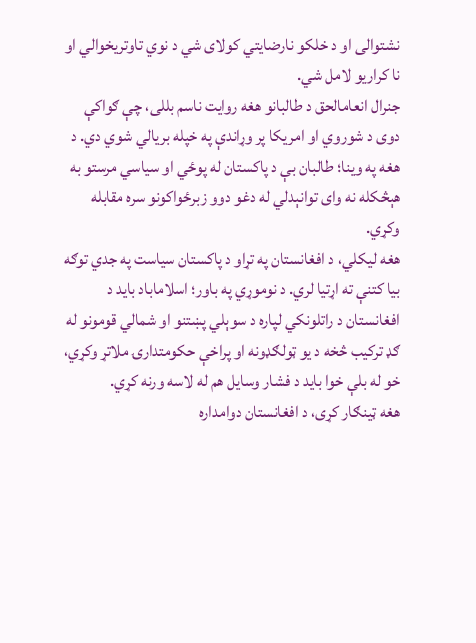نشتوالی او د خلکو نارضایتي کولای شي د نوي تاوتریخوالي او نا کراریو لامل شي.
جنرال انعامالحق د طالبانو هغه روایت ناسم بللی، چې ګواکې دوی د شوروي او امریکا پر وړاندې په خپله بریالي شوي دي. د هغه په وینا؛ طالبان بې د پاکستان له پوځي او سیاسي مرستو به هېڅکله نه وای توانېدلي له دغو دوو زبرځواکونو سره مقابله وکړي.
هغه لیکلي، د افغانستان په تړاو د پاکستان سیاست په جدي توګه بیا کتنې ته اړتیا لري. د نوموړي په باور؛ اسلاماباد باید د افغانستان د راتلونکي لپاره د سوېلي پښتنو او شمالي قومونو له ګډ ترکیب څخه د یو ټولګډونه او پراخې حکومتدارۍ ملاتړ وکړي، خو له بلې خوا باید د فشار وسایل هم له لاسه ورنه کړي.
هغه ټینګار کړی، د افغانستان دوامداره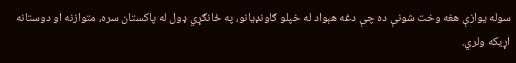سوله یوازې هغه وخت شونې ده چې دغه هېواد له خپلو ګاونډیانو، په ځانګړي ډول له پاکستان سره، متوازنه او دوستانه اړیکه ولري.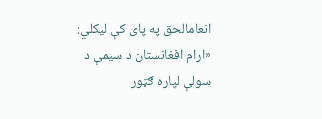انعامالحق په پای کې لیکلي: «ارام افغانستان د سیمې د سولې لپاره ګټور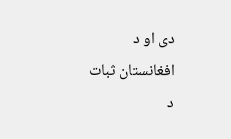دی او د افغانستان ثبات د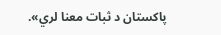پاکستان د ثبات معنا لري».